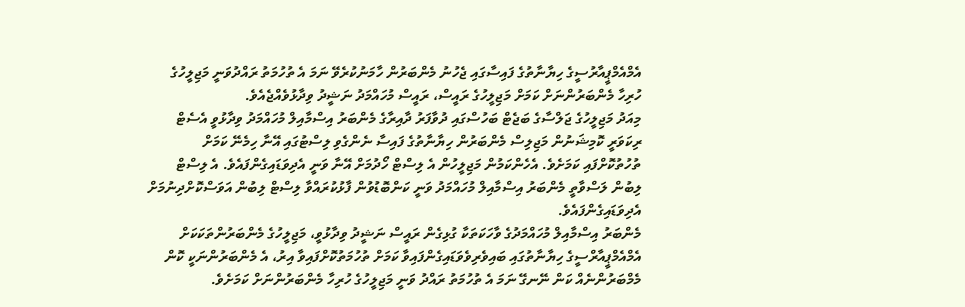އެމްއެމްޕީއާރުސީގެ ހިޔާނާތުގެ ފައިސާގައި ޖެހުނު މެންބަރުން ހާމަނުކުރެވޭ ނަމަ އެ ތުހުމަތު ރައްދުވަނީ މަޖިލީހުގެ ހުރިހާ މެންބަރުންނަށް ކަމަށް މަޖިލީހުގެ ރައީސް، ރައީސް މުހައްމަދު ނަޝީދު ވިދާޅުވެއްޖެއެވެ.
މިއަދު މަޖިލީހުގެ ޖަލްސާގެ ބަޖެޓް ބަހުސްގައި ދުވާފަރު ދާއިރާގެ މެންބަރު އިސްމާއިލް މުހައްމަދު ވިދާޅުވީ އެސެޓް ރިކަވަރީ ކޮމިޝަނުން މަޖިލިސް މެންބަރުން ހިޔާނާތުގެ ފައިސާ ނެންގެވި ލިސްޓުގައި އޭނާ ހިމެނޭ ކަމަށް ތުހުތުކޮށްފައި ކަމަށެވެ. އެހެންކަމުން މަޖިލީހުން އެ ލިސްޓް ހޯދުމަށް އޭނާ ވަނީ އެދިވަޑައިގެންފައެވެ. އެ ލިސްޓް ލިބުން ލަސްވާތީ މެންބަރު އިސްމާއިލް މުހައްމަދު ވަނީ ކަންބޮޑުވުން ފާޅުކުރައްވާ ލިސްޓް ލިބުން އަވަސްކޮށްދިނުމަށް އެދިވަޑައިގެންފައެވެ.
މެންބަރު އިސްމާއިލް މުހައްމަދުގެ ވާހަކަތަކާ ގުޅިގެން ރައީސް ނަޝީދު ވިދާޅުވީ، މަޖިލީހުގެ މެންބަރުންތަކަކަށް އެމްއެމްޕީއާރްސީގެ ހިޔާނާތުގައި ބައިވެރިވެވަޑައިގެންފައިވާ ކަމަށް ތުހުމަތުކޮށްފައިވާ އިރު، އެ މެންބަރުންނަކީ ކޮން މެމްބަރުންނެއް ކަން ނޭނގޭ ނަމަ އެ ތުހުމަތު ރައްދު ވަނީ މަޖިލީހުގެ ހުރިހާ މެންބަރުންނަށް ކަމަށެވެ.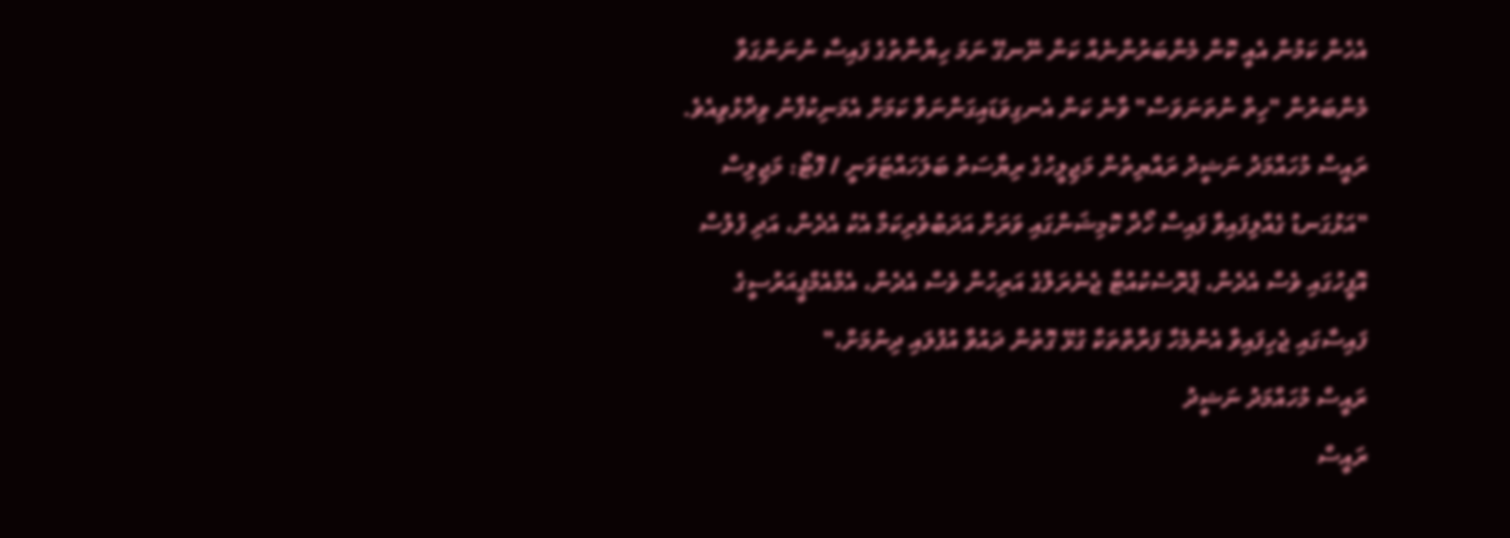އެހެން ކަމުން އެއީ ކޮން މެންބަރުންނެއް ކަން ނޭނގޭ ނަމަ ހިޔާނާތުގެ ފައިސާ ނުނަންގަވާ މެންބަރުން "ހިތް ނުތަނަވަސް" ވާނެ ކަން އެނގިވަޑައިގަންނަވާ ކަމަށް އެމަނިކުފާނު ވިދާޅުވިއެވެ.
ރައީސް މުހައްމަދު ނަޝީދު ރައްޔިތުން މަޖިލީހުގެ ރިޔާސަތު ބަލަހައްޓަވަނީ / ފޮޓޯ: މަޖިލިސް
"އަޅުގަނޑު ގެއްލިފައިވާ ފައިސާ ހޯދާ ކޮމިޝަންގައި ވަރަށް އަދަބުވެރިކަމާ އެކު އެދެން، އަދި ފުލުސް އޮފީހުގައި ވެސް އެދެން، ޕްރޮސެކުއުޓާ ޖެނެރަލްގެ އަރިހުން ވެސް އެދެން، އެމްއެމްޕީއަރުސީގެ ފައިސާގައި ޖެހިފައިވާ އެންމެހާ ފަރާތްތަކާ ގުޅޭ ގޮތުން ދައުވާ އުފުލައި ދިނުމަށް،"
ރައީސް މުހައްމަދު ނަޝީދު
ރައީސް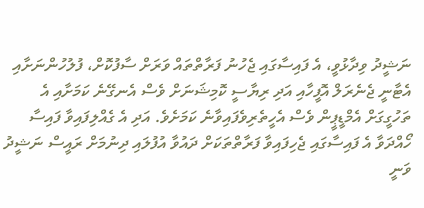ނަޝީދު ވިދާޅުވީ، އެ ފައިސާގައި ޖެހުނު ފަރާތްތައް ވަރަށް ސާފުކޮށް، ފުލުހުންނަށާއި އެޓާނީ ޖެނެރަލް އޮފީހާއި އަދި ރިޔާސީ ކޮމިޝަނަށް ވެސް އެނގޭނެ ކަމަށާއި އެ ތަހުގީގަށް އެމްޑީޕީން ވެސް އެހީތެރިވެފައިވާނެ ކަމަށެވެ. އަދި އެ ގެއްލިފައިވާ ފައިސާ ހޯއްދަވާ އެ ފައިސާގައި ޖެހިފައިވާ ފަރާތްތަކަށް ދައުވާ އުފުލައި ދިނުމަށް ރައީސް ނަޝީދު ވަނީ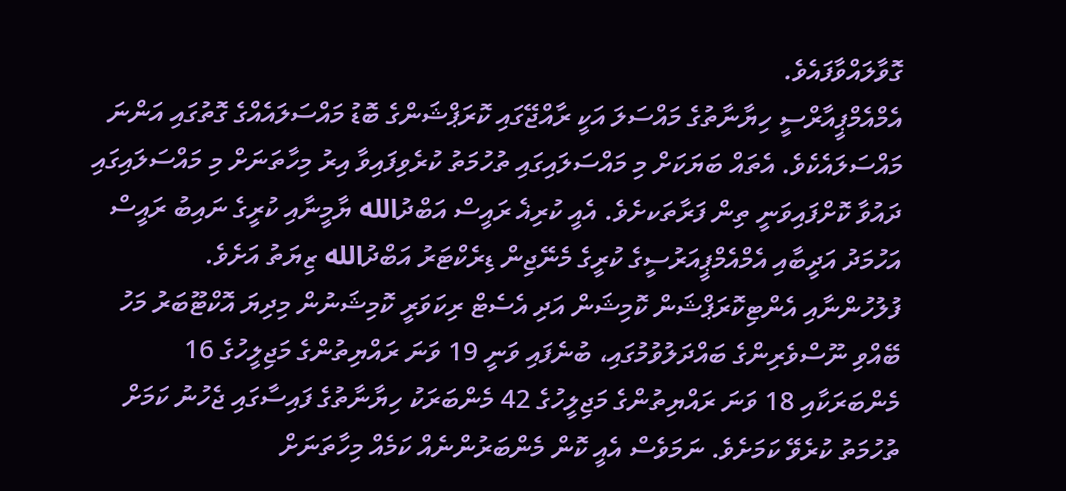ގޮވާލައްވާފައެވެ.
އެމްއެމްޕީއާރްސީ ހިޔާނާތުގެ މައްސަލަ އަކީ ރާއްޖޭގައި ކޮރަޕްޝަންގެ ބޮޑު މައްސަލައެއްގެ ގޮތުގައި އަންނަ މައްސަލައެކެވެ. އެތައް ބަޔަކަށް މި މައްސަލައިގައި ތުހުމަތު ކުރެވިފައިވާ އިރު މިހާތަނަށް މި މައްސަލައިގައި ދައުވާ ކޮށްފައިވަނީ ތިން ފަރާތަކށެވެ. އެއީ ކުރިޣެ ރައީސް އަބްދުالله ޔާމީނާއި ކުރީގެ ނައިބު ރައީސް އަހުމަދު އަދީބާއި އެމްއެމްޕީއަރުސީގެ ކުރީގެ މެނޭޖިން ޑިރެކްޓަރު އަބްދުالله ޒިޔަތު އަށެވެ.
ފުލުހުންނާއި އެންޓިކޮރަޕްޝަން ކޮމިޝަން އަދި އެސެޓް ރިކަވަރީ ކޮމިޝަނުން މިދިޔަ އޮކްޓޫބަރު މަހު ބޭއްވި ނޫސްވެރިންގެ ބައްދަލުވުމުގައި، ބުނެފައި ވަނީ 19 ވަނަ ރައްޔިތުންގެ މަޖިލީހުގެ 16 މެންބަރަކާއި 18 ވަނަ ރައްޔިތުންގެ މަޖިލީހުގެ 42 މެންބަރަކު ހިޔާނާތުގެ ފައިސާގައި ޖެހުނު ކަމަށް ތުހުމަތު ކުރެވޭ ކަމަށެވެ. ނަމަވެސް އެއީ ކޮން މެންބަރުންނެއް ކަމެއް މިހާތަނަށް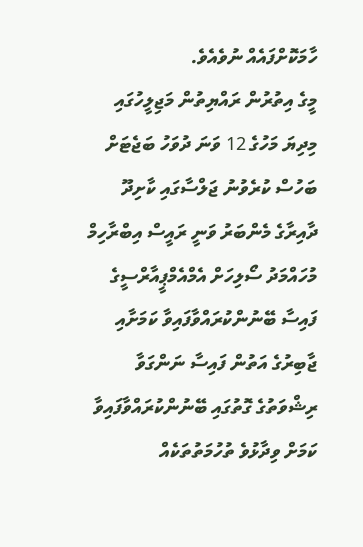ހާމަކޮށްފައެއް ނުވެއެވެ.
މީގެ އިތުރުން ރައްޔިތުން މަޖިލީހުގައި މިދިޔަ މަހުގެ 12 ވަނަ ދުވަހު ބަޖެޓަށް ބަހުސް ކުރެވުނު ޖަލްސާގައި ކާށިދޫ ދާއިރާގެ މެންބަރު ވަނީ ރައީސް އިބްރާހިމް މުހައްމަދު ސޯލިހަށް އެމްއެމްޕީއާރްސީގެ ފައިސާ ބޭނުންކުރައްވާފައިވާ ކަމަށާއި ޖާބިރުގެ އަތުން ފައިސާ ނަންގަވާ ރިޝްވަތުގެ ގޮތުގައި ބޭނުންކުރައްވާފައިވާ ކަމަށް ވިދާޅުވެ ތުހުމަތުތަކެއް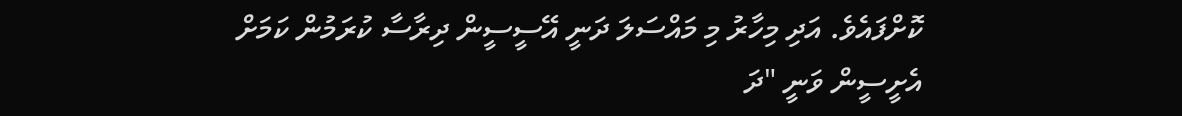ކޮށްފައެވެ. އަދި މިހާރު މި މައްސަލަ ދަނީ އޭސީސީން ދިރާސާ ކުރަމުން ކަމަށް އެށީސީން ވަނީ "ދަ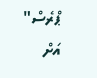ޕްރެސް" އަށް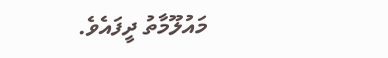މައުލޫމާތު ދީފައެވެ.